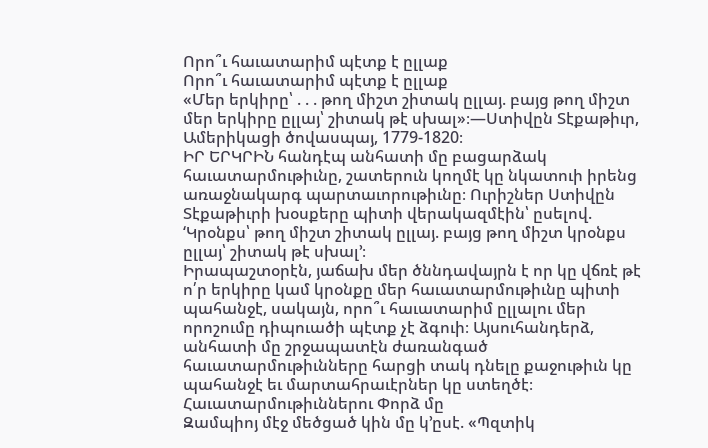Որո՞ւ հաւատարիմ պէտք է ըլլաք
Որո՞ւ հաւատարիմ պէտք է ըլլաք
«Մեր երկիրը՝ . . . թող միշտ շիտակ ըլլայ. բայց թող միշտ մեր երկիրը ըլլայ՝ շիտակ թէ սխալ»։—Ստիվըն Տէքաթիւր, Ամերիկացի ծովասպայ, 1779-1820։
ԻՐ ԵՐԿՐԻՆ հանդէպ անհատի մը բացարձակ հաւատարմութիւնը, շատերուն կողմէ կը նկատուի իրենց առաջնակարգ պարտաւորութիւնը։ Ուրիշներ Ստիվըն Տէքաթիւրի խօսքերը պիտի վերակազմէին՝ ըսելով. ‘Կրօնքս՝ թող միշտ շիտակ ըլլայ. բայց թող միշտ կրօնքս ըլլայ՝ շիտակ թէ սխալ’։
Իրապաշտօրէն, յաճախ մեր ծննդավայրն է որ կը վճռէ թէ ո՛ր երկիրը կամ կրօնքը մեր հաւատարմութիւնը պիտի պահանջէ, սակայն, որո՞ւ հաւատարիմ ըլլալու մեր որոշումը դիպուածի պէտք չէ ձգուի։ Այսուհանդերձ, անհատի մը շրջապատէն ժառանգած հաւատարմութիւնները հարցի տակ դնելը քաջութիւն կը պահանջէ եւ մարտահրաւէրներ կը ստեղծէ։
Հաւատարմութիւններու Փորձ մը
Զամպիոյ մէջ մեծցած կին մը կ’ըսէ. «Պզտիկ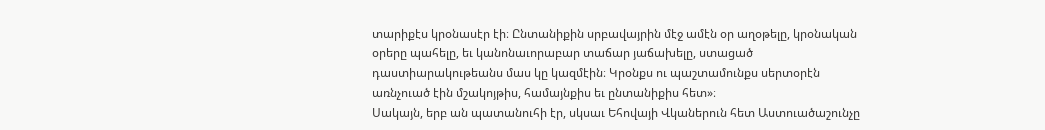տարիքէս կրօնասէր էի։ Ընտանիքին սրբավայրին մէջ ամէն օր աղօթելը, կրօնական օրերը պահելը, եւ կանոնաւորաբար տաճար յաճախելը, ստացած դաստիարակութեանս մաս կը կազմէին։ Կրօնքս ու պաշտամունքս սերտօրէն առնչուած էին մշակոյթիս, համայնքիս եւ ընտանիքիս հետ»։
Սակայն, երբ ան պատանուհի էր, սկսաւ Եհովայի Վկաներուն հետ Աստուածաշունչը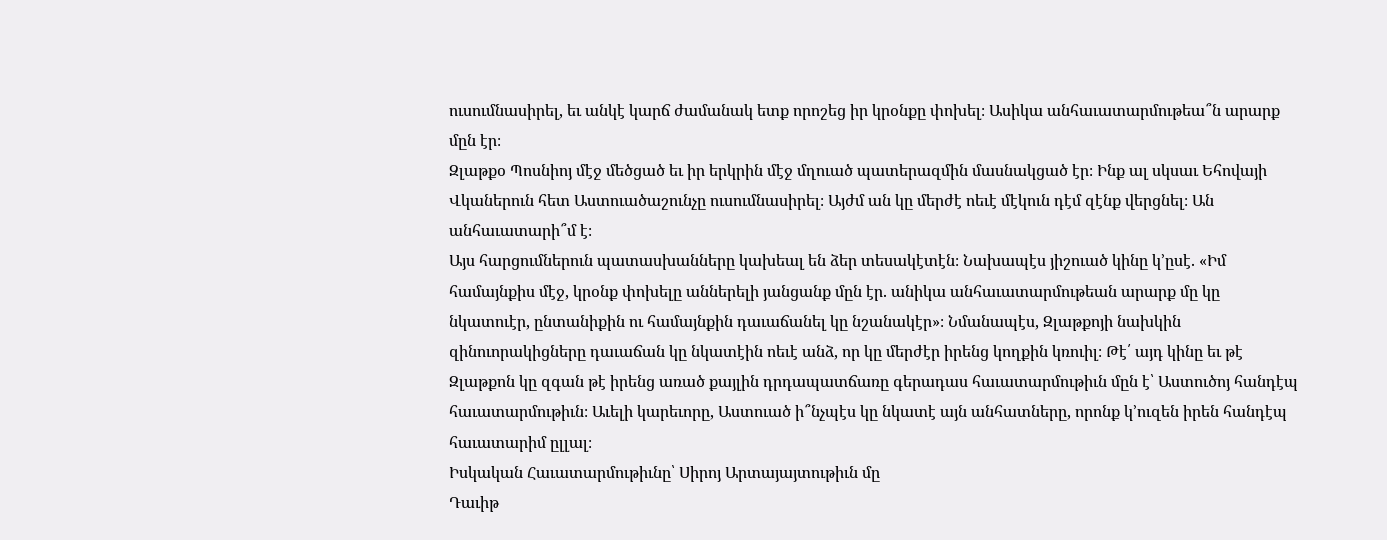ուսումնասիրել, եւ անկէ կարճ ժամանակ ետք որոշեց իր կրօնքը փոխել։ Ասիկա անհաւատարմութեա՞ն արարք մըն էր։
Զլաթքօ Պոսնիոյ մէջ մեծցած եւ իր երկրին մէջ մղուած պատերազմին մասնակցած էր։ Ինք ալ սկսաւ Եհովայի Վկաներուն հետ Աստուածաշունչը ուսումնասիրել։ Այժմ ան կը մերժէ ոեւէ մէկուն դէմ զէնք վերցնել։ Ան անհաւատարի՞մ է։
Այս հարցումներուն պատասխանները կախեալ են ձեր տեսակէտէն։ Նախապէս յիշուած կինը կ’ըսէ. «Իմ համայնքիս մէջ, կրօնք փոխելը աններելի յանցանք մըն էր. անիկա անհաւատարմութեան արարք մը կը նկատուէր, ընտանիքին ու համայնքին դաւաճանել կը նշանակէր»։ Նմանապէս, Զլաթքոյի նախկին զինուորակիցները դաւաճան կը նկատէին ոեւէ անձ, որ կը մերժէր իրենց կողքին կռուիլ։ Թէ՛ այդ կինը եւ թէ Զլաթքոն կը զգան թէ իրենց առած քայլին դրդապատճառը գերադաս հաւատարմութիւն մըն է՝ Աստուծոյ հանդէպ հաւատարմութիւն։ Աւելի կարեւորը, Աստուած ի՞նչպէս կը նկատէ այն անհատները, որոնք կ’ուզեն իրեն հանդէպ հաւատարիմ ըլլալ։
Իսկական Հաւատարմութիւնը՝ Սիրոյ Արտայայտութիւն մը
Դաւիթ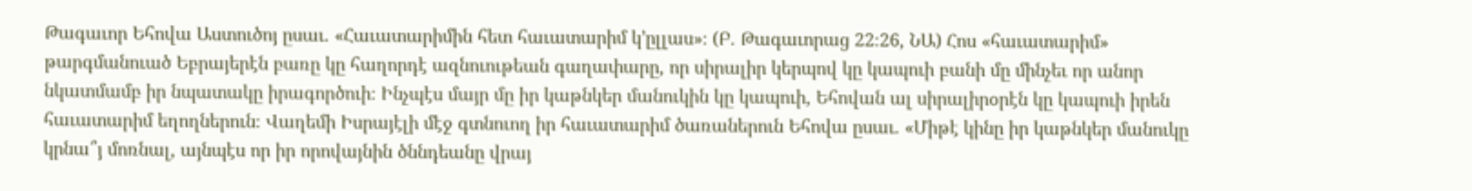Թագաւոր Եհովա Աստուծոյ ըսաւ. «Հաւատարիմին հետ հաւատարիմ կ’ըլլաս»։ (Բ. Թագաւորաց 22։26, ՆԱ) Հոս «հաւատարիմ» թարգմանուած Եբրայերէն բառը կը հաղորդէ ազնուութեան գաղափարը, որ սիրալիր կերպով կը կապուի բանի մը մինչեւ որ անոր նկատմամբ իր նպատակը իրագործուի։ Ինչպէս մայր մը իր կաթնկեր մանուկին կը կապուի, Եհովան ալ սիրալիրօրէն կը կապուի իրեն հաւատարիմ եղողներուն։ Վաղեմի Իսրայէլի մէջ գտնուող իր հաւատարիմ ծառաներուն Եհովա ըսաւ. «Միթէ կինը իր կաթնկեր մանուկը կրնա՞յ մոռնալ, այնպէս որ իր որովայնին ծննդեանը վրայ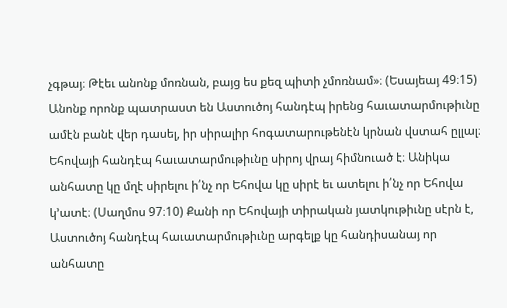չգթայ։ Թէեւ անոնք մոռնան, բայց ես քեզ պիտի չմոռնամ»։ (Եսայեայ 49։15) Անոնք որոնք պատրաստ են Աստուծոյ հանդէպ իրենց հաւատարմութիւնը ամէն բանէ վեր դասել, իր սիրալիր հոգատարութենէն կրնան վստահ ըլլալ։
Եհովայի հանդէպ հաւատարմութիւնը սիրոյ վրայ հիմնուած է։ Անիկա անհատը կը մղէ սիրելու ի՛նչ որ Եհովա կը սիրէ եւ ատելու ի՛նչ որ Եհովա կ’ատէ։ (Սաղմոս 97։10) Քանի որ Եհովայի տիրական յատկութիւնը սէրն է, Աստուծոյ հանդէպ հաւատարմութիւնը արգելք կը հանդիսանայ որ անհատը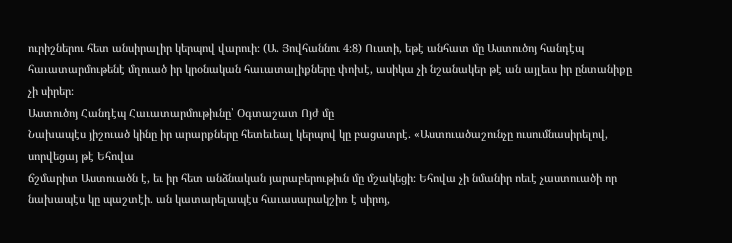ուրիշներու հետ անսիրալիր կերպով վարուի։ (Ա. Յովհաննու 4։8) Ուստի, եթէ անհատ մը Աստուծոյ հանդէպ հաւատարմութենէ մղուած իր կրօնական հաւատալիքները փոխէ, ասիկա չի նշանակեր թէ ան այլեւս իր ընտանիքը չի սիրեր։
Աստուծոյ Հանդէպ Հաւատարմութիւնը՝ Օգտաշատ Ոյժ մը
Նախապէս յիշուած կինը իր արարքները հետեւեալ կերպով կը բացատրէ. «Աստուածաշունչը ուսումնասիրելով, սորվեցայ թէ Եհովա
ճշմարիտ Աստուածն է, եւ իր հետ անձնական յարաբերութիւն մը մշակեցի։ Եհովա չի նմանիր ոեւէ չաստուածի որ նախապէս կը պաշտէի. ան կատարելապէս հաւասարակշիռ է սիրոյ,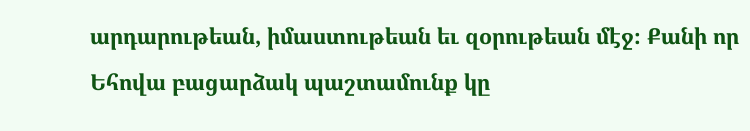արդարութեան, իմաստութեան եւ զօրութեան մէջ։ Քանի որ Եհովա բացարձակ պաշտամունք կը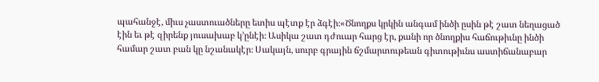պահանջէ, միւս չաստուածները ետիս պէտք էր ձգէի։«Ծնողքս կրկին անգամ ինծի ըսին թէ շատ նեղացած էին եւ թէ զիրենք յուսախաբ կ’ընէի։ Ասիկա շատ դժուար հարց էր, քանի որ ծնողքիս հաճութիւնը ինծի համար շատ բան կը նշանակէր։ Սակայն, սուրբ գրային ճշմարտութեան գիտութիւնս աստիճանաբար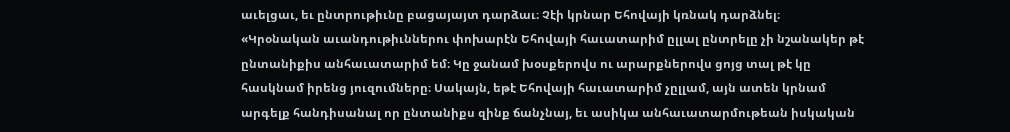աւելցաւ, եւ ընտրութիւնը բացայայտ դարձաւ։ Չէի կրնար Եհովայի կռնակ դարձնել։
«Կրօնական աւանդութիւններու փոխարէն Եհովայի հաւատարիմ ըլլալ ընտրելը չի նշանակեր թէ ընտանիքիս անհաւատարիմ եմ։ Կը ջանամ խօսքերովս ու արարքներովս ցոյց տալ թէ կը հասկնամ իրենց յուզումները։ Սակայն, եթէ Եհովայի հաւատարիմ չըլլամ, այն ատեն կրնամ արգելք հանդիսանալ որ ընտանիքս զինք ճանչնայ, եւ ասիկա անհաւատարմութեան իսկական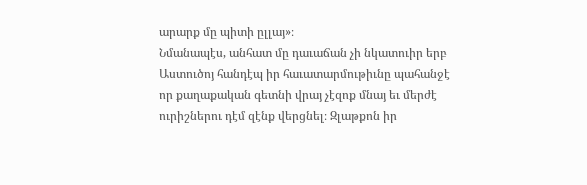արարք մը պիտի ըլլայ»։
Նմանապէս, անհատ մը դաւաճան չի նկատուիր երբ Աստուծոյ հանդէպ իր հաւատարմութիւնը պահանջէ որ քաղաքական գետնի վրայ չէզոք մնայ եւ մերժէ ուրիշներու դէմ զէնք վերցնել։ Զլաթքոն իր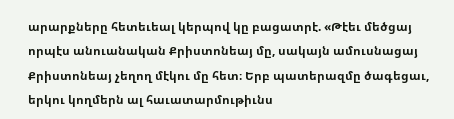արարքները հետեւեալ կերպով կը բացատրէ. «Թէեւ մեծցայ որպէս անուանական Քրիստոնեայ մը, սակայն ամուսնացայ Քրիստոնեայ չեղող մէկու մը հետ։ Երբ պատերազմը ծագեցաւ, երկու կողմերն ալ հաւատարմութիւնս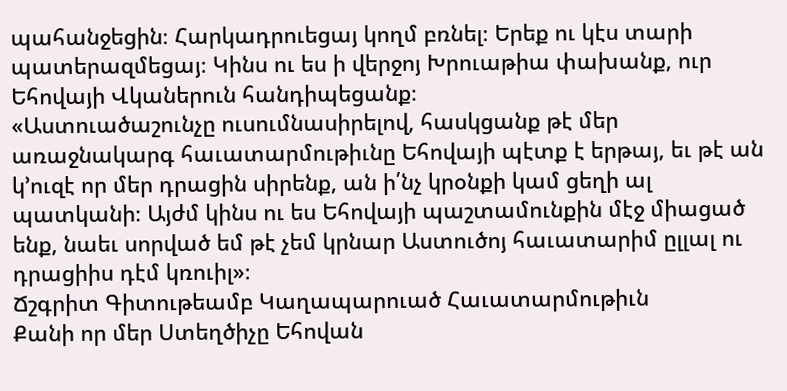պահանջեցին։ Հարկադրուեցայ կողմ բռնել։ Երեք ու կէս տարի պատերազմեցայ։ Կինս ու ես ի վերջոյ Խրուաթիա փախանք, ուր Եհովայի Վկաներուն հանդիպեցանք։
«Աստուածաշունչը ուսումնասիրելով, հասկցանք թէ մեր առաջնակարգ հաւատարմութիւնը Եհովայի պէտք է երթայ, եւ թէ ան կ’ուզէ որ մեր դրացին սիրենք, ան ի՛նչ կրօնքի կամ ցեղի ալ պատկանի։ Այժմ կինս ու ես Եհովայի պաշտամունքին մէջ միացած ենք, նաեւ սորված եմ թէ չեմ կրնար Աստուծոյ հաւատարիմ ըլլալ ու դրացիիս դէմ կռուիլ»։
Ճշգրիտ Գիտութեամբ Կաղապարուած Հաւատարմութիւն
Քանի որ մեր Ստեղծիչը Եհովան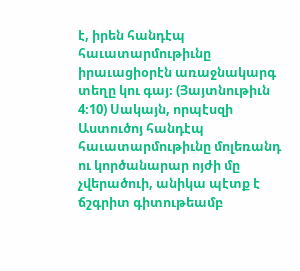է, իրեն հանդէպ հաւատարմութիւնը իրաւացիօրէն առաջնակարգ տեղը կու գայ։ (Յայտնութիւն 4։10) Սակայն, որպէսզի Աստուծոյ հանդէպ հաւատարմութիւնը մոլեռանդ ու կործանարար ոյժի մը չվերածուի, անիկա պէտք է ճշգրիտ գիտութեամբ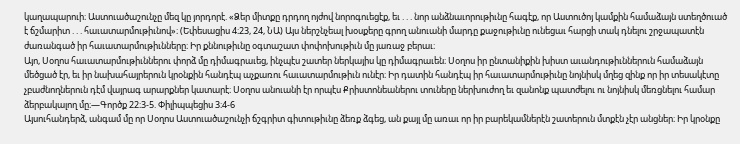կաղապարուի։ Աստուածաշունչը մեզ կը յորդորէ. «Ձեր միտքը դրդող ոյժով նորոգուեցէք, եւ . . . նոր անձնաւորութիւնը հագէք, որ Աստուծոյ կամքին համաձայն ստեղծուած է ճշմարիտ . . . հաւատարմութիւնով»։ (Եփեսացիս 4։23, 24, ՆԱ) Այս ներշնչեալ խօսքերը գրող անուանի մարդը քաջութիւնը ունեցաւ հարցի տակ դնելու շրջապատէն ժառանգած իր հաւատարմութիւնները։ Իր քննութիւնը օգտաշատ փոփոխութիւն մը յառաջ բերաւ։
Այո, Սօղոս հաւատարմութիւններու փորձ մը դիմագրաւեց, ինչպէս շատեր ներկայիս կը դիմագրաւեն։ Սօղոս իր ընտանիքին խիստ աւանդութիւններուն համաձայն մեծցած էր, եւ իր նախահայրերուն կրօնքին հանդէպ աչքառու հաւատարմութիւն ունէր։ Իր դատին հանդէպ իր հաւատարմութիւնը նոյնիսկ մղեց զինք որ իր տեսակէտը չբաժնողներուն դէմ վայրագ արարքներ կատարէ։ Սօղոս անուանի էր որպէս Քրիստոնեաներու տուները ներխուժող եւ զանոնք պատժելու ու նոյնիսկ մեռցնելու համար ձերբակալող մը։—Գործք 22։3-5. Փիլիպպեցիս 3։4-6
Այսուհանդերձ, անգամ մը որ Սօղոս Աստուածաշունչի ճշգրիտ գիտութիւնը ձեռք ձգեց, ան քայլ մը առաւ որ իր բարեկամներէն շատերուն մտքէն չէր անցներ։ Իր կրօնքը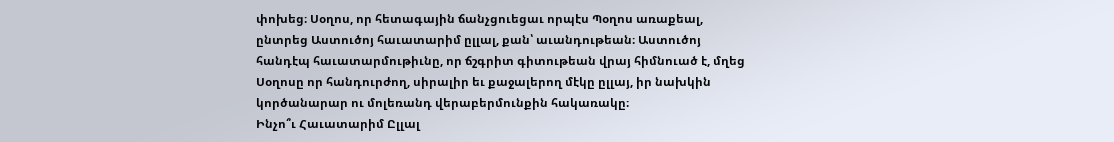փոխեց։ Սօղոս, որ հետագային ճանչցուեցաւ որպէս Պօղոս առաքեալ, ընտրեց Աստուծոյ հաւատարիմ ըլլալ, քան՝ աւանդութեան։ Աստուծոյ հանդէպ հաւատարմութիւնը, որ ճշգրիտ գիտութեան վրայ հիմնուած է, մղեց Սօղոսը որ հանդուրժող, սիրալիր եւ քաջալերող մէկը ըլլայ, իր նախկին կործանարար ու մոլեռանդ վերաբերմունքին հակառակը։
Ինչո՞ւ Հաւատարիմ Ըլլալ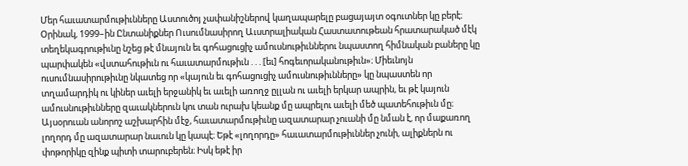Մեր հաւատարմութիւնները Աստուծոյ չափանիշներով կաղապարելը բացայայտ օգուտներ կը բերէ։ Օրինակ, 1999–ին Ընտանիքներ Ուսումնասիրող Աւստրալիական Հաստատութեան հրատարակած մէկ տեղեկագրութիւնը նշեց թէ մնայուն եւ գոհացուցիչ ամուսնութիւններու նպաստող հիմնական բաները կը պարփակեն «վստահութիւն ու հաւատարմութիւն . . . [եւ] հոգեւորականութիւն»։ Միեւնոյն ուսումնասիրութիւնը նկատեց որ «կայուն եւ գոհացուցիչ ամուսնութիւնները» կը նպաստեն որ տղամարդիկ ու կիներ աւելի երջանիկ եւ աւելի առողջ ըլլան ու աւելի երկար ապրին, եւ թէ կայուն ամուսնութիւնները զաւակներուն կու տան ուրախ կեանք մը ապրելու աւելի մեծ պատեհութիւն մը։
Այսօրուան անորոշ աշխարհին մէջ, հաւատարմութիւնը ազատարար չուանի մը նման է, որ մաքառող լողորդ մը ազատարար նաւուն կը կապէ։ Եթէ «լողորդը» հաւատարմութիւններ չունի, ալիքներն ու փոթորիկը զինք պիտի տարուբերեն։ Իսկ եթէ իր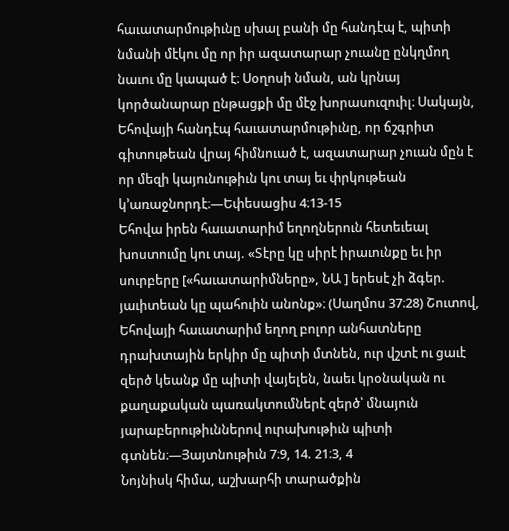հաւատարմութիւնը սխալ բանի մը հանդէպ է, պիտի նմանի մէկու մը որ իր ազատարար չուանը ընկղմող նաւու մը կապած է։ Սօղոսի նման, ան կրնայ կործանարար ընթացքի մը մէջ խորասուզուիլ։ Սակայն, Եհովայի հանդէպ հաւատարմութիւնը, որ ճշգրիտ գիտութեան վրայ հիմնուած է, ազատարար չուան մըն է որ մեզի կայունութիւն կու տայ եւ փրկութեան կ’առաջնորդէ։—Եփեսացիս 4։13-15
Եհովա իրեն հաւատարիմ եղողներուն հետեւեալ խոստումը կու տայ. «Տէրը կը սիրէ իրաւունքը եւ իր սուրբերը [«հաւատարիմները», ՆԱ ] երեսէ չի ձգեր. յաւիտեան կը պահուին անոնք»։ (Սաղմոս 37։28) Շուտով, Եհովայի հաւատարիմ եղող բոլոր անհատները դրախտային երկիր մը պիտի մտնեն, ուր վշտէ ու ցաւէ զերծ կեանք մը պիտի վայելեն, նաեւ կրօնական ու քաղաքական պառակտումներէ զերծ՝ մնայուն յարաբերութիւններով ուրախութիւն պիտի գտնեն։—Յայտնութիւն 7։9, 14. 21։3, 4
Նոյնիսկ հիմա, աշխարհի տարածքին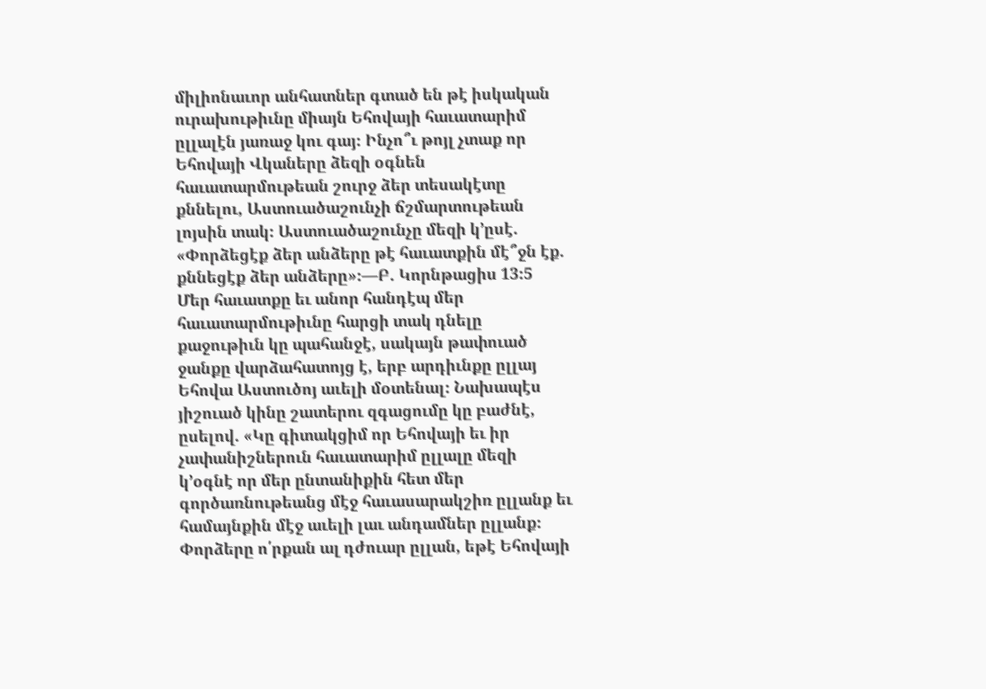միլիոնաւոր անհատներ գտած են թէ իսկական ուրախութիւնը միայն Եհովայի հաւատարիմ ըլլալէն յառաջ կու գայ։ Ինչո՞ւ թոյլ չտաք որ Եհովայի Վկաները ձեզի օգնեն հաւատարմութեան շուրջ ձեր տեսակէտը քննելու, Աստուածաշունչի ճշմարտութեան լոյսին տակ։ Աստուածաշունչը մեզի կ’ըսէ. «Փորձեցէք ձեր անձերը թէ հաւատքին մէ՞ջն էք. քննեցէք ձեր անձերը»։—Բ. Կորնթացիս 13։5
Մեր հաւատքը եւ անոր հանդէպ մեր հաւատարմութիւնը հարցի տակ դնելը քաջութիւն կը պահանջէ, սակայն թափուած ջանքը վարձահատոյց է, երբ արդիւնքը ըլլայ Եհովա Աստուծոյ աւելի մօտենալ։ Նախապէս յիշուած կինը շատերու զգացումը կը բաժնէ, ըսելով. «Կը գիտակցիմ որ Եհովայի եւ իր չափանիշներուն հաւատարիմ ըլլալը մեզի կ’օգնէ որ մեր ընտանիքին հետ մեր գործառնութեանց մէջ հաւասարակշիռ ըլլանք եւ համայնքին մէջ աւելի լաւ անդամներ ըլլանք։ Փորձերը ո՛րքան ալ դժուար ըլլան, եթէ Եհովայի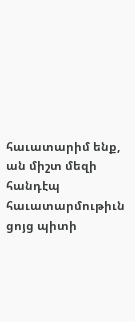հաւատարիմ ենք, ան միշտ մեզի հանդէպ հաւատարմութիւն ցոյց պիտի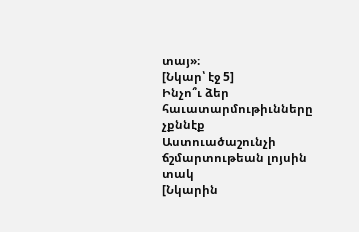տայ»։
[Նկար՝ էջ 5]
Ինչո՞ւ ձեր հաւատարմութիւնները չքննէք Աստուածաշունչի ճշմարտութեան լոյսին տակ
[Նկարին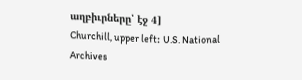աղբիւրները՝ էջ 4]
Churchill, upper left։ U.S. National Archives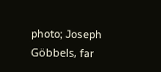photo; Joseph Göbbels, far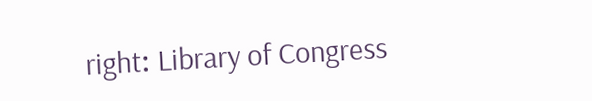right։ Library of Congress